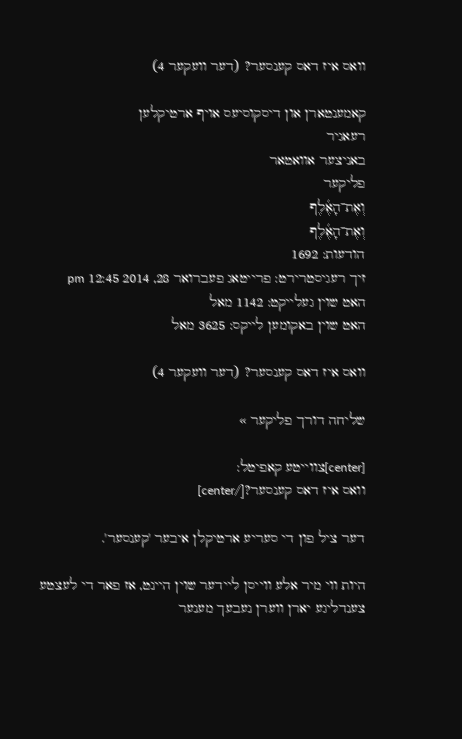וואס איז דאס קענסער? (דער וועקער 4)

קאמענטארן און דיסקוסיעס אויף ארטיקלען
רעאגיר
באניצער אוואטאר
פליקער
וְאֶת־הָאֶ֜לֶף
וְאֶת־הָאֶ֜לֶף
הודעות: 1692
זיך רעגיסטרירט: פרייטאג פעברואר 28, 2014 12:45 pm
האט שוין געלייקט: 1142 מאל
האט שוין באקומען לייקס: 3625 מאל

וואס איז דאס קענסער? (דער וועקער 4)

שליחה דורך פליקער »

[center]צווייטע קאפיטל:
וואס איז דאס קענסער?[/center]

דער ציל פון די סעריע ארטיקלן איבער 'קענסער'.

היות ווי מיר אלע ווייסן ליידער שוין היינט, אז פאר די לעצטע צענדליגע יארן ווערן נעבעך מענער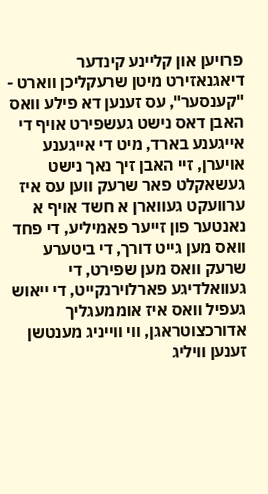פרויען און קליינע קינדער דיאגנאזירט מיטן שרעקליכן ווארט - "קענסער", עס זענען דא פילע וואס האבן דאס נישט געשפירט אויף די אייגענע בארד, מיט די אייגענע אויערן, זיי האבן זיך נאך נישט געשאקלט פאר שרעק ווען עס איז ערוועקט געווארן א חשד אויף א נאנטער פון זייער פאמיליע, די פחד וואס מען גייט דורך, די ביטערע שרעק וואס מען שפירט, די געוואלדיגע פארלוירנקייט, די ייאוש געפיל וואס איז אוממעגליך אדורכצוטראגן, ווי ווייניג מענטשן זענען וויליג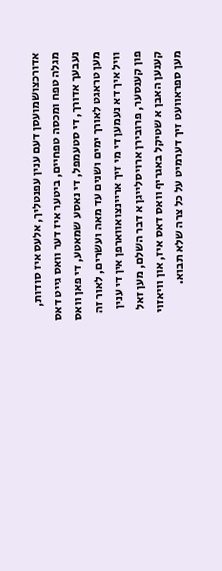אדורכצושמועסן דעם ענין עפנטליך, אלעס איז סודות, מגלה טפח ומכסה טפחיים, ביטער איז דער וואס גייט דאס נעבעך אדורך, די סטעמפל, די נאסע שמאטע, די פאן וואס מען טראגט לאורך ימים ושנים עד מאה ועשרים, לאור זה וויל איך דא נעמען די מי זיך אריינצואווארפן אין די ענין פון קענסער, פרובירן ארויסלייגן א דבר השלם, מען זאל קענען האבן א שטיקל באגריף וואס דאס איז, און וויאזוי מען ספראוועט זיך דערמיט על כל צרה שלא תבוא.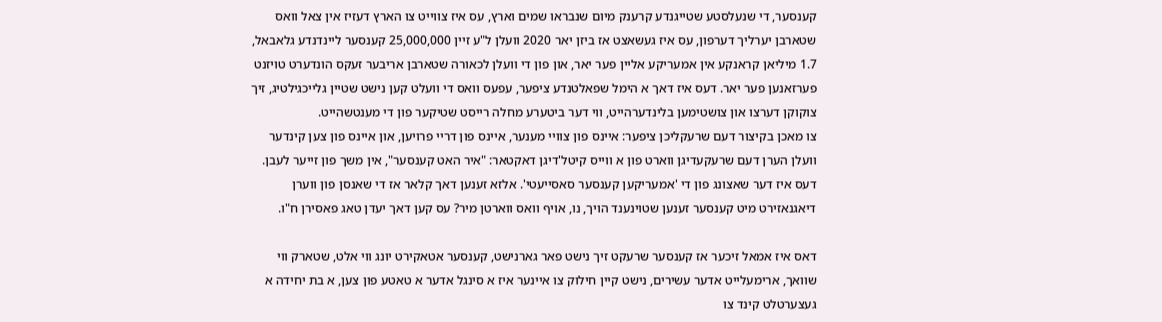קענסער, די שנעלסטע שטייגנדע קרענק מיום שנבראו שמים וארץ, עס איז צווייט צו הארץ דעזיז אין צאל וואס שטארבן יערליך דערפון, עס איז געשאצט אז ביזן יאר 2020 וועלן ל"ע זיין 25,000,000 קענסער ליינדנדע גלאבאל, 1.7 מיליאן קראנקע אין אמעריקע אליין פער יאר, און פון די וועלן לכאורה שטארבן אריבער זעקס הונדערט טויזנט פערזאנען פער יאר. דעס איז דאך א הימל שפאלטנדע ציפער, עפעס וואס די וועלט קען נישט שטיין גלייכגילטיג, זיך צוקוקן דערצו און צושטימען בלינדערהייט, ווי דער ביטערע מחלה רייסט שטיקער פון די מענטשהייט.
צו מאכן בקיצור דעם שרעקליכן ציפער: איינס פון צוויי מענער, איינס פון דריי פרויען, און איינס פון צען קינדער וועלן הערן דעם שרעקעדיגן ווארט פון א ווייס קיטל'דיגן דאקטאר: "איר האט קענסער", אין משך פון זייער לעבן. דעס איז דער שאצונג פון די 'אמעריקען קענסער סאסייעטי'. אלזא זענען דאך קלאר אז די שאנסן פון ווערן דיאגנאזירט מיט קענסער זענען שטוינענד הויך, נו, אויף וואס ווארטן מיר? עס קען דאך יעדן טאג פאסירן ח"ו.

דאס איז אמאל זיכער אז קענסער שרעקט זיך נישט פאר גארנישט, קענסער אטאקירט יונג ווי אלט, שטארק ווי שוואך, ארימעלייט אדער עשירים, נישט קיין חילוק צו איינער איז א סינגל אדער א טאטע פון צען, א בת יחידה א געצערטלט קינד צו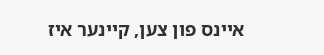איינס פון צען, קיינער איז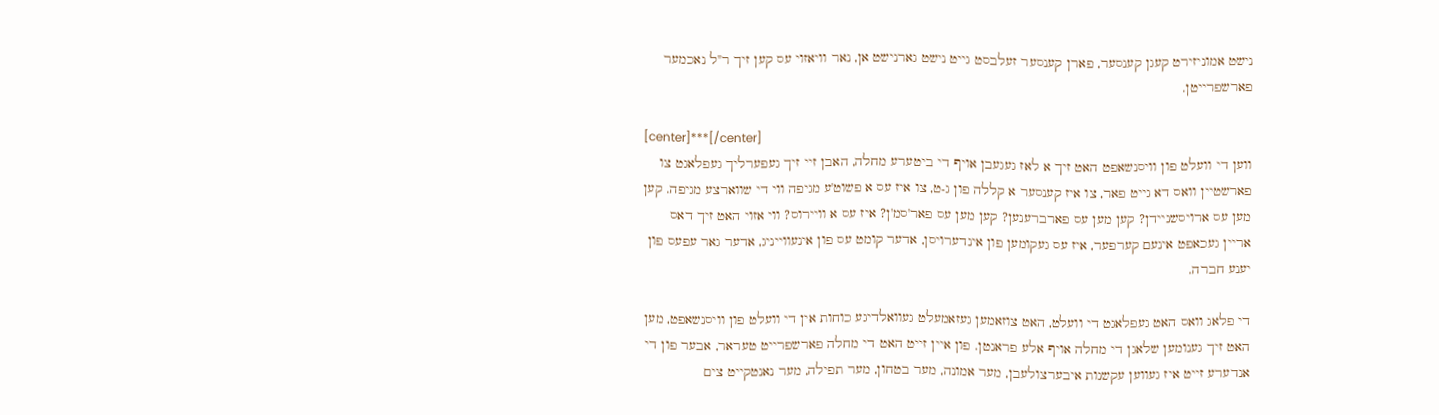נישט אמוניזירט קעגן קענסער, פארן קענסער זעלבסט גייט נישט גארנישט אן, נאר וויאזוי עס קען זיך ר"ל נאכמער פארשפרייטן.

[center]***[/center]
ווען די וועלט פון וויסנשאפט האט זיך א לאז געגעבן אויף די ביטערע מחלה, האבן זיי זיך געפערליך געפלאגט צו פארשטיין וואס דא גייט פאר, צו איז קענסער א קללה פון ג-ט, צו איז עס א פשוט'ע מגיפה ווי די שווארצע מגיפה. קען מען עס ארויסשניידן? קען מען עס פארברענען? קען מען עס פאר'סמ'ן? איז עס א וויירוס? ווי אזוי האט זיך דאס אריין געכאפט אינעם קערפער, איז עס געקומען פון אינדערויסן, אדער קומט עס פון אינעווייניג, אדער גאר עפעס פון יענע חברה.

די פלאג וואס האט געפלאגט די וועלט, האט צוזאמען געזאמעלט געוואלדיגע כוחות אין די וועלט פון וויסנשאפט, מען האט זיך גענומען שלאגן די מחלה אויף אלע פראנטן. פון איין זייט האט די מחלה פארשפרייט טעראר, אבער פון די אנדערע זייט איז געווען עקשנות איבערצולעבן, מער אמונה, מער בטחון, מער תפילה, מער נאנטקייט צים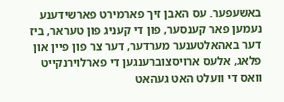באשעפער. עס האבן זיך פארמירט פארשידענע נעמען פאר קענסער, פון די קעניג פון טעראר, ביז דער באהאלטענער מערדער, דער צר פון פיין און פלאג, אלעס ארויסצוברענגען די פארלוירנקייט וואס די וועלט האט געהאט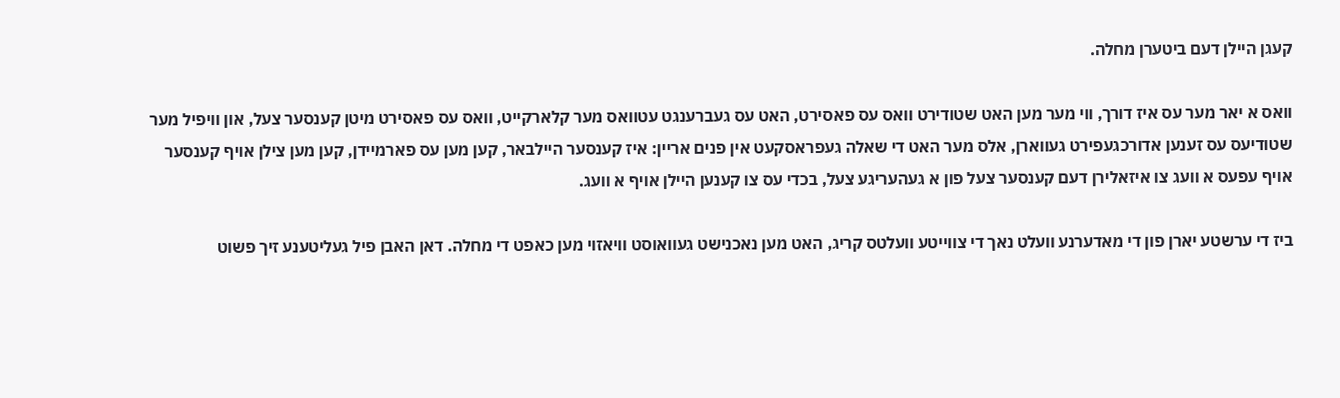קעגן היילן דעם ביטערן מחלה.

וואס א יאר מער עס איז דורך, ווי מער מען האט שטודירט וואס עס פאסירט, האט עס געברענגט עטוואס מער קלארקייט, וואס עס פאסירט מיטן קענסער צעל, און וויפיל מער שטודיעס עס זענען אדורכגעפירט געווארן, אלס מער האט די שאלה געפראסקעט אין פנים אריין: איז קענסער היילבאר, קען מען עס פארמיידן, קען מען צילן אויף קענסער אויף עפעס א וועג צו איזאלירן דעם קענסער צעל פון א געהעריגע צעל, בכדי עס צו קענען היילן אויף א וועג.

ביז די ערשטע יארן פון די מאדערנע וועלט נאך די צווייטע וועלטס קריג, האט מען נאכנישט געוואוסט וויאזוי מען כאפט די מחלה. דאן האבן פיל געליטענע זיך פשוט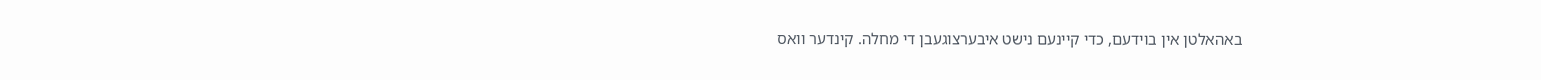באהאלטן אין בוידעם, כדי קיינעם נישט איבערצוגעבן די מחלה. קינדער וואס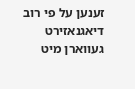זענען על פי רוב דיאגנאזירט געווארן מיט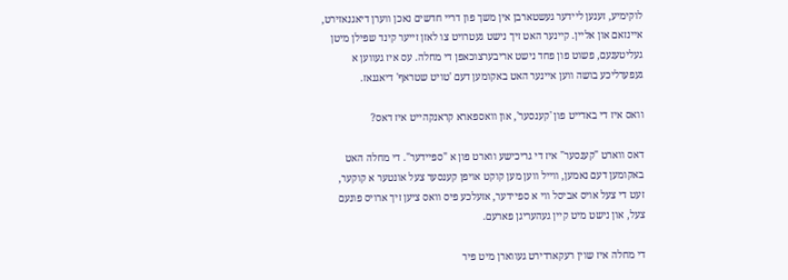לוקימיע, זענען ליידער געשטארבן אין משך פון דריי חדשים נאכן ווערן דיאגנאזירט, איינזאם און אליין. קיינער האט זיך נישט געטרויט צו לאזן זייער קינד שפילן מיטן געליטענעם, פשוט פון פחד נישט אריבערצוכאפן די מחלה. עס איז געווען א געפערליכע בושה ווען איינער האט באקומען דעם 'טויט שטראף' דיאגנאז.

וואס איז די באדייט פון 'קענסער', און וואספארא קראנקהייט איז דאס?

דאס ווארט "קענסער" איז די גריכישע ווארט פון א "ספיידער". די מחלה האט באקומען דעם נאמען, ווייל ווען מען קוקט אויפן קענסער צעל אונטער א קוקער, זעט די צעל אויס אביסל ווי א ספיידער, אזעלכע פיס וואס ציען זיך ארויס פונעם צעל, און נישט מיט קיין געהעריגן פארעם.

די מחלה איז שוין רעקארדירט געווארן מיט פיר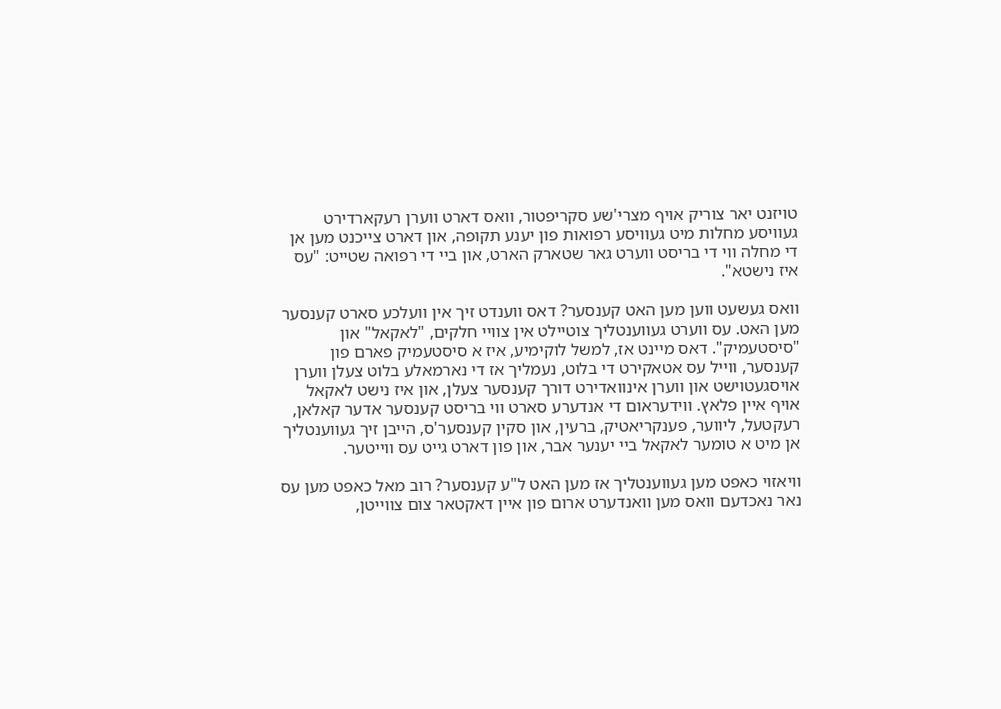טויזנט יאר צוריק אויף מצרי'שע סקריפטור, וואס דארט ווערן רעקארדירט געוויסע מחלות מיט געוויסע רפואות פון יענע תקופה, און דארט צייכנט מען אן די מחלה ווי די בריסט ווערט גאר שטארק הארט, און ביי די רפואה שטייט: "עס איז נישטא".

וואס געשעט ווען מען האט קענסער? דאס ווענדט זיך אין וועלכע סארט קענסער מען האט. עס ווערט געווענטליך צוטיילט אין צוויי חלקים, "לאקאל" און "סיסטעמיק". דאס מיינט אז, למשל לוקימיע, איז א סיסטעמיק פארם פון קענסער, ווייל עס אטאקירט די בלוט, נעמליך אז די נארמאלע בלוט צעלן ווערן אויסגעטוישט און ווערן אינוואדירט דורך קענסער צעלן, און איז נישט לאקאל אויף איין פלאץ. ווידעראום די אנדערע סארט ווי בריסט קענסער אדער קאלאן, רעקטעל, ליווער, פענקריאטיק, ברעין, און סקין קענסער'ס, הייבן זיך געווענטליך אן מיט א טומער לאקאל ביי יענער אבר, און פון דארט גייט עס ווייטער.

וויאזוי כאפט מען געווענטליך אז מען האט ל"ע קענסער? רוב מאל כאפט מען עס נאר נאכדעם וואס מען וואנדערט ארום פון איין דאקטאר צום צווייטן,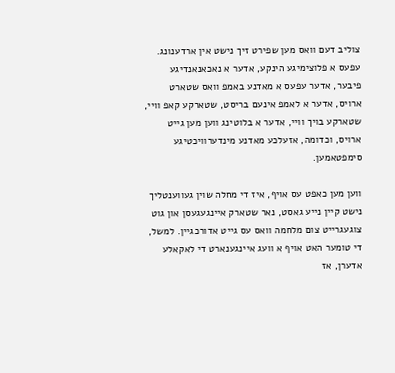צוליב דעם וואס מען שפירט זיך נישט אין ארדענונג. עפעס א פלוצימיגע הינקע, אדער א נאכאנאנדיגע פיבער, אדער עפעס א מאדנע באמפ וואס שטארט ארויס, אדער א לאמפ אינעם בריסט, שטארקע קאפ וויי, שטארקע בויך וויי, אדער א בלוטינג ווען מען גייט ארויס, וכדומה, אזעלכע מאדנע מינדערוויכטיגע סימפטאמען.

ווען מען כאפט עס אויף, איז די מחלה שוין געווענטליך נישט קיין נייע גאסט, נאר שטארק איינגעגעסן און גוט צוגעגרייט צום מלחמה וואס עס גייט אדורכגיין. למשל, די טומער האט אויף א וועג איינגענארט די לאקאלע אדערן, אז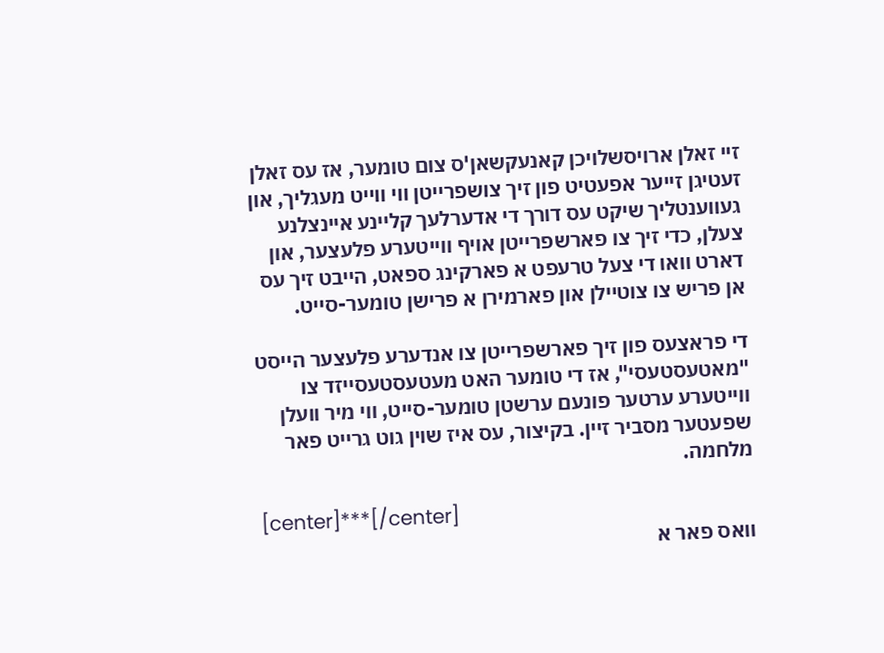זיי זאלן ארויסשלויכן קאנעקשאן'ס צום טומער, אז עס זאלן זעטיגן זייער אפעטיט פון זיך צושפרייטן ווי ווייט מעגליך, און געווענטליך שיקט עס דורך די אדערלעך קליינע איינצלנע צעלן, כדי זיך צו פארשפרייטן אויף ווייטערע פלעצער, און דארט וואו די צעל טרעפט א פארקינג ספאט, הייבט זיך עס אן פריש צו צוטיילן און פארמירן א פרישן טומער-סייט.

די פראצעס פון זיך פארשפרייטן צו אנדערע פלעצער הייסט "מאטעסטעסי", אז די טומער האט מעטעסטעסייזד צו ווייטערע ערטער פונעם ערשטן טומער-סייט, ווי מיר וועלן שפעטער מסביר זיין. בקיצור, עס איז שוין גוט גרייט פאר מלחמה.

[center]***[/center]
וואס פאר א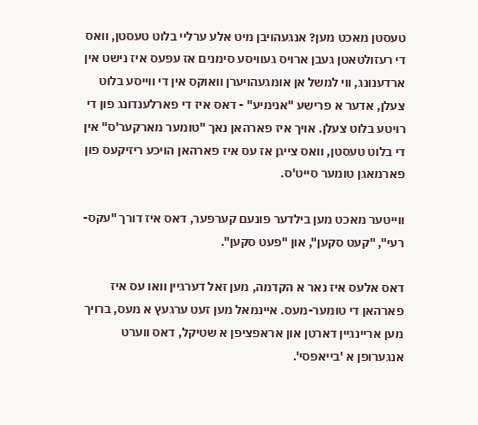טעסטן מאכט מען? אנגעהויבן מיט אלע ערליי בלוט טעסטן, וואס די רעזולטאטן געבן ארויס געוויסע סימנים אז עפעס איז נישט אין ארדענונג, ווי למשל אן אומגעהויערן וואוקס אין די ווייסע בלוט צעלן, אדער א פרישע "אנימיע" - דאס איז די פארלענדונג פון די רויטע בלוט צעלן. אויך איז פארהאן נאך "טומער מארקער'ס" אין די בלוט טעסטן, וואס צייגן אז עס איז פארהאן הויכע ריזיקעס פון פארמאגן טומער סייט'ס.

ווייטער מאכט מען בילדער פונעם קערפער, דאס איז דורך "עקס-רעי", "קעט סקען", און "פעט סקען".

דאס אלעס איז נאר א הקדמה, מען זאל דערגיין וואו עס איז פארהאן די טומער-מעס. איינמאל מען זעט ערגעץ א מעס, ברויך מען אריינגיין דארטן און אראפציפן א שטיקל, דאס ווערט אנגערופן א 'בייאפסי'.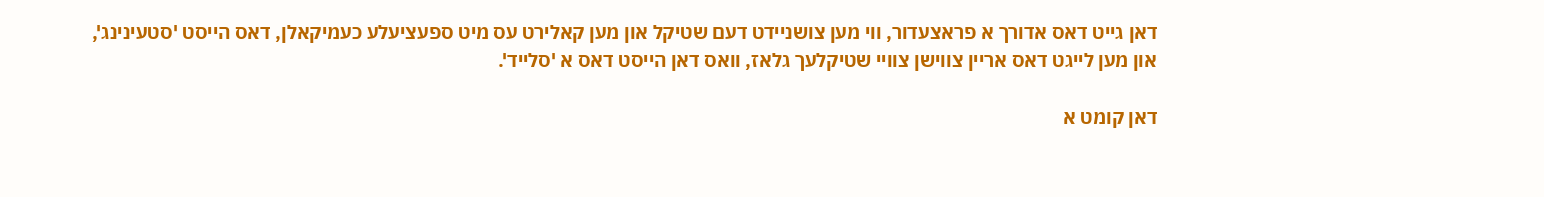דאן גייט דאס אדורך א פראצעדור, ווי מען צושניידט דעם שטיקל און מען קאלירט עס מיט ספעציעלע כעמיקאלן, דאס הייסט 'סטעינינג', און מען לייגט דאס אריין צווישן צוויי שטיקלעך גלאז, וואס דאן הייסט דאס א 'סלייד'.

דאן קומט א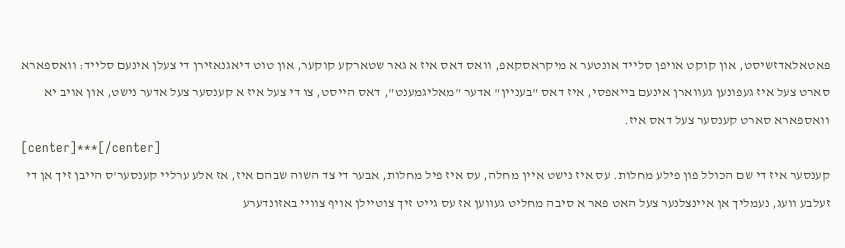פאטאלאדזשיסט, און קוקט אויפן סלייד אונטער א מיקראסקאפ, וואס דאס איז א גאר שטארקע קוקער, און טוט דיאגנאזירן די צעלן אינעם סלייד: וואספארא סארט צעל איז געפונען געווארן אינעם בייאפסי, איז דאס "בעניין" אדער "מאליגמענט", דאס הייסט, צו די צעל איז א קענסער צעל אדער נישט, און אויב יא וואספארא סארט קענסער צעל דאס איז.
[center]***[/center]
קענסער איז די שם הכולל פון פילע מחלות. עס איז נישט איין מחלה, עס איז פיל מחלות, אבער די צד השוה שבהם איז, אז אלע ערליי קענסער'ס הייבן זיך אן די זעלבע וועג, נעמליך אן איינצלנער צעל האט פאר א סיבה מחליט געווען אז עס גייט זיך צוטיילן אויף צוויי באזונדערע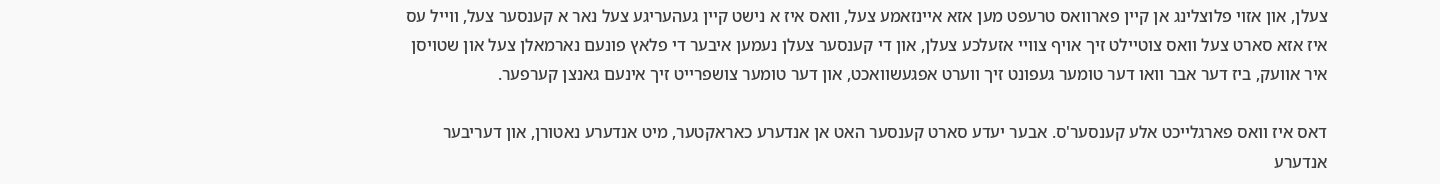צעלן, און אזוי פלוצלינג אן קיין פארוואס טרעפט מען אזא איינזאמע צעל, וואס איז א נישט קיין געהעריגע צעל נאר א קענסער צעל, ווייל עס איז אזא סארט צעל וואס צוטיילט זיך אויף צוויי אזעלכע צעלן, און די קענסער צעלן נעמען איבער די פלאץ פונעם נארמאלן צעל און שטויסן איר אוועק, ביז דער אבר וואו דער טומער געפונט זיך ווערט אפגעשוואכט, און דער טומער צושפרייט זיך אינעם גאנצן קערפער.

דאס איז וואס פארגלייכט אלע קענסער'ס. אבער יעדע סארט קענסער האט אן אנדערע כאראקטער, מיט אנדערע נאטורן, און דעריבער אנדערע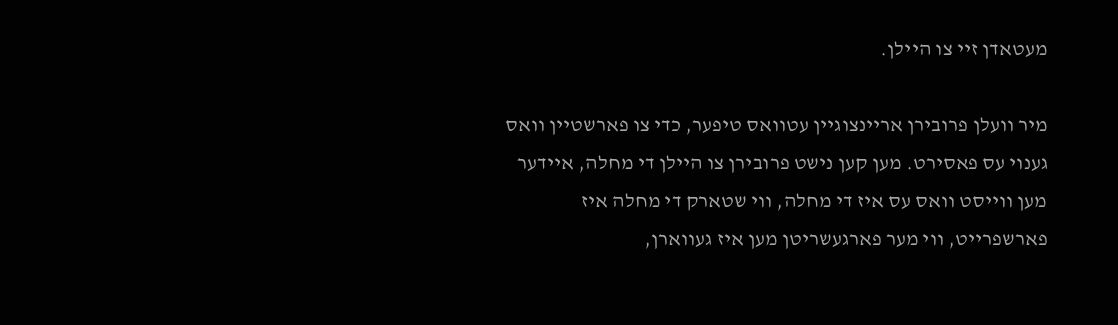מעטאדן זיי צו היילן.

מיר וועלן פרובירן אריינצוגיין עטוואס טיפער, כדי צו פארשטיין וואס גענוי עס פאסירט. מען קען נישט פרובירן צו היילן די מחלה, איידער מען ווייסט וואס עס איז די מחלה, ווי שטארק די מחלה איז פארשפרייט, ווי מער פארגעשריטן מען איז געווארן,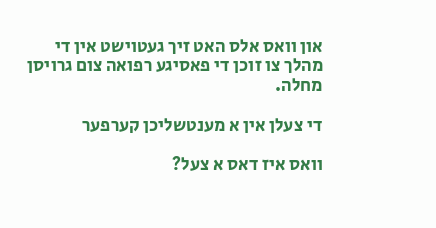און וואס אלס האט זיך געטוישט אין די מהלך צו זוכן די פאסיגע רפואה צום גרויסן מחלה.

די צעלן אין א מענטשליכן קערפער

וואס איז דאס א צעל?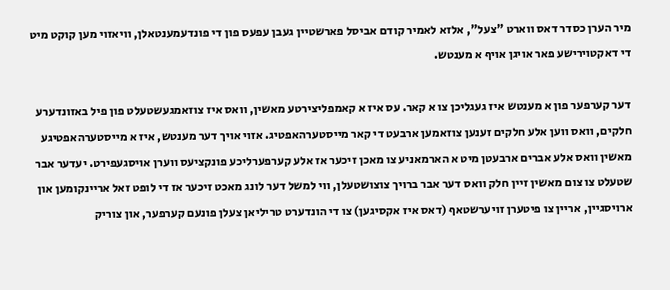מיר הערן כסדר דאס ווארט "צעל", אלזא לאמיר קודם אביסל פארשטיין געבן עפעס פון די פונדעמענטאלן, וויאזוי מען קוקט מיט די דאקטוירישע פאר אויגן אויף א מענטש.

דער קערפער פון א מענטש איז געגליכן צו א קאר. עס איז א קאמפליצירטע מאשין, וואס איז צוזאמגעשטעלט פון פיל באזונדערע חלקים, וואס ווען אלע חלקים זענען צוזאמען ארבעט די קאר מייסטערהאפטיג. אזוי אויך דער מענטש, איז א מייסטערהאפטיגע מאשין וואס אלע אברים ארבעטן מיט א הארמאניע צו מאכן זיכער אז אלע קערפערליכע פונקציעס ווערן אויסגעפירט. יעדער אבר שטעלט צו צום מאשין זיין חלק וואס דער אבר ברויך צוצושטעלן, ווי למשל דער לונג מאכט זיכער אז די לופט זאל אריינקומען און ארויסגיין, אריין צו פיטערן זויערשטאף (דאס איז אקסיגען) צו די הונדערט טריליאן צעלן פונעם קערפער, און צוריק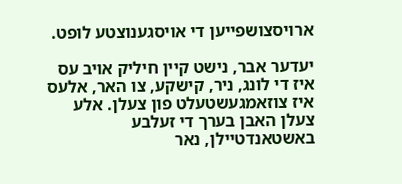ארויסצושפייען די אויסגענוצטע לופט.

יעדער אבר, נישט קיין חיליק אויב עס איז די לונג, ניר, קישקע, צו האר, אלעס איז צוזאמגעשטעלט פון צעלן. אלע צעלן האבן בערך די זעלבע באשטאנדטיילן, נאר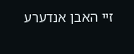זיי האבן אנדערע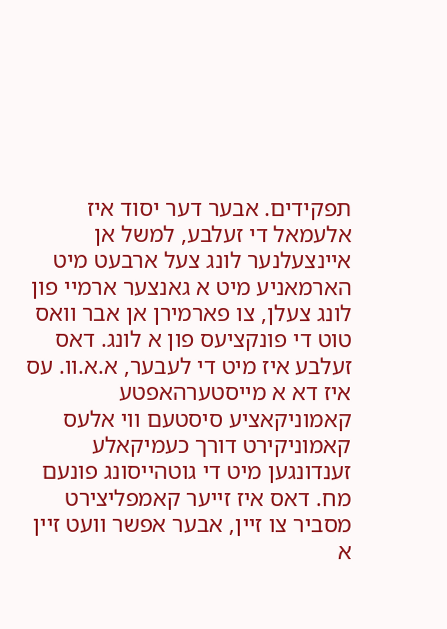תפקידים. אבער דער יסוד איז אלעמאל די זעלבע, למשל אן איינצעלנער לונג צעל ארבעט מיט הארמאניע מיט א גאנצער ארמיי פון לונג צעלן, צו פארמירן אן אבר וואס טוט די פונקציעס פון א לונג. דאס זעלבע איז מיט די לעבער, א.א.וו. עס איז דא א מייסטערהאפטע קאמוניקאציע סיסטעם ווי אלעס קאמוניקירט דורך כעמיקאלע זענדונגען מיט די גוטהייסונג פונעם מח. דאס איז זייער קאמפליצירט מסביר צו זיין, אבער אפשר וועט זיין א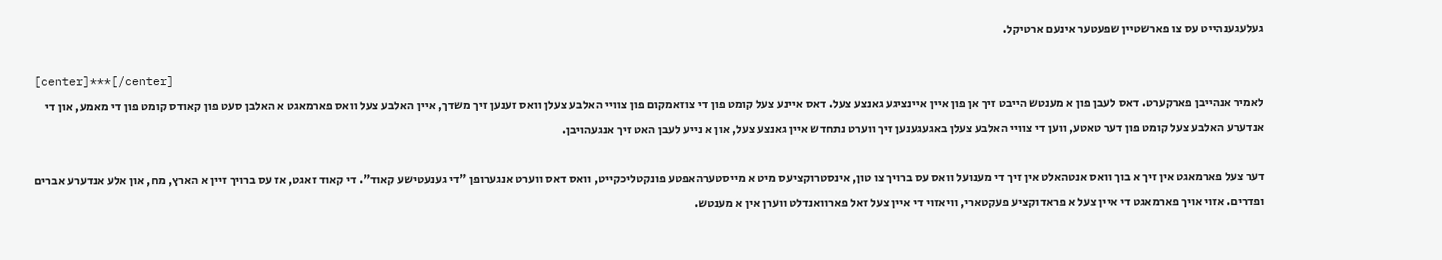געלעגענהייט עס צו פארשטיין שפעטער אינעם ארטיקל.

[center]***[/center]
לאמיר אנהייבן פארקערט. דאס לעבן פון א מענטש הייבט זיך אן פון איין איינציגע גאנצע צעל. דאס איינע צעל קומט פון די צוזאמקום פון צוויי האלבע צעלן וואס זענען זיך משדך, איין האלבע צעל וואס פארמאגט א האלבן סעט פון קאודס קומט פון די מאמע, און די אנדערע האלבע צעל קומט פון דער טאטע, ווען די צוויי האלבע צעלן באגעגענען זיך ווערט נתחדש איין גאנצע צעל, און א נייע לעבן האט זיך אנגעהויבן.

דער צעל פארמאגט אין זיך א בוך וואס אנטהאלט אין זיך די מענועל וואס עס ברויך צו טון, אינסטרוקציעס מיט א מייסטערהאפטע פונקטליכקייט, וואס דאס ווערט אנגערופן "די גענעטישע קאוד". די קאוד זאגט, אז עס ברויך זיין א הארץ, מח, און אלע אנדערע אברים ופדרים. אזוי אויך פארמאגט די איין צעל א פראדוקציע פעקטארי, וויאזוי די איין צעל זאל פארוואנדלט ווערן אין א מענטש.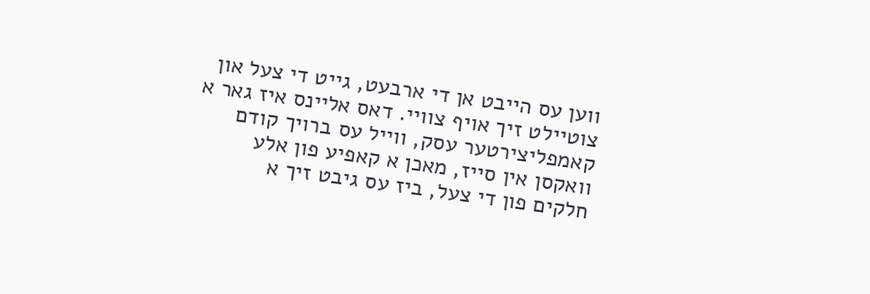ווען עס הייבט אן די ארבעט, גייט די צעל און צוטיילט זיך אויף צוויי. דאס אליינס איז גאר א קאמפליצירטער עסק, ווייל עס ברויך קודם וואקסן אין סייז, מאכן א קאפיע פון אלע חלקים פון די צעל, ביז עס גיבט זיך א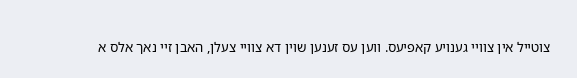צוטייל אין צוויי גענויע קאפיעס. ווען עס זענען שוין דא צוויי צעלן, האבן זיי נאך אלס א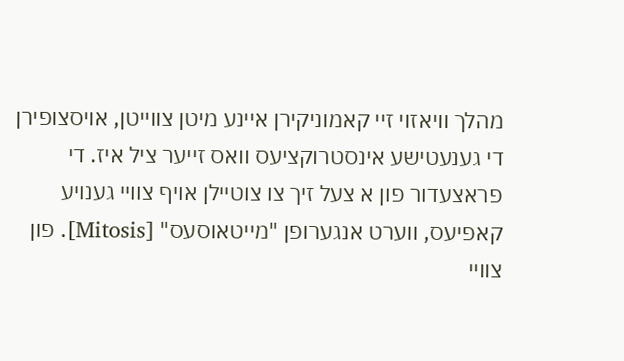מהלך וויאזוי זיי קאמוניקירן איינע מיטן צווייטן, אויסצופירן די גענעטישע אינסטרוקציעס וואס זייער ציל איז. די פראצעדור פון א צעל זיך צו צוטיילן אויף צוויי גענויע קאפיעס, ווערט אנגערופן "מייטאוסעס" [Mitosis]. פון צוויי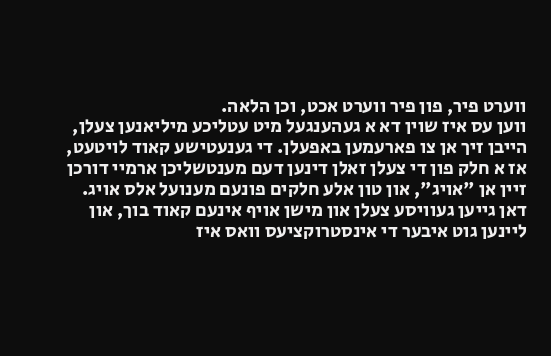ווערט פיר, פון פיר ווערט אכט, וכן הלאה.
ווען עס איז שוין דא א געהענגעל מיט עטליכע מיליאנען צעלן, הייבן זיך אן צו פארעמען באפעלן. די גענעטישע קאוד לויטעט, אז א חלק פון די צעלן זאלן דינען דעם מענטשליכן ארמיי דורכן זיין אן "אויג", און טון אלע חלקים פונעם מענועל אלס אויג. דאן גייען געוויסע צעלן און מישן אויף אינעם קאוד בוך, און ליינען גוט איבער די אינסטרוקציעס וואס איז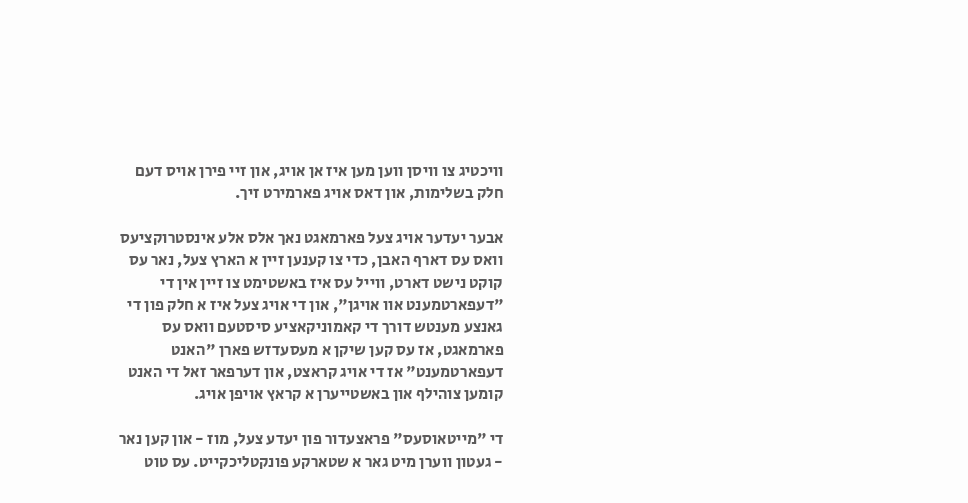וויכטיג צו וויסן ווען מען איז אן אויג, און זיי פירן אויס דעם חלק בשלימות, און דאס אויג פארמירט זיך.

אבער יעדער אויג צעל פארמאגט נאך אלס אלע אינסטרוקציעס וואס עס דארף האבן, כדי צו קענען זיין א הארץ צעל, נאר עס קוקט נישט דארט, ווייל עס איז באשטימט צו זיין אין די "דעפארטמענט אוו אויגן", און די אויג צעל איז א חלק פון די גאנצע מענטש דורך די קאמוניקאציע סיסטעם וואס עס פארמאגט, אז עס קען שיקן א מעסעדזש פארן "האנט דעפארטמענט" אז די אויג קראצט, און דערפאר זאל די האנט קומען צוהילף און באשטייערן א קראץ אויפן אויג.

די "מייטאוסעס" פראצעדור פון יעדע צעל, מוז - און קען נאר - געטון ווערן מיט גאר א שטארקע פונקטליכקייט. עס טוט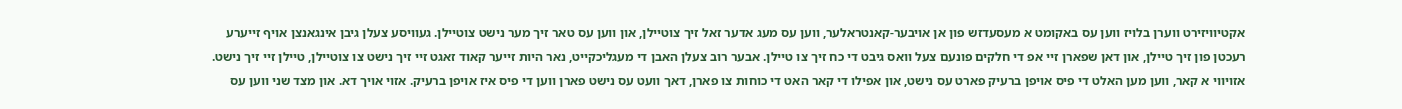אקטיוויזירט ווערן בלויז ווען עס באקומט א מעסעדזש פון אן אויבער-קאנטראלער, ווען עס מעג אדער זאל זיך צוטיילן, און ווען עס טאר זיך מער נישט צוטיילן. געוויסע צעלן גיבן אינגאנצן אויף זייערע רעכטן פון זיך טיילן, און דאן שפארן זיי אפ די חלקים פונעם צעל וואס גיבט די כח זיך צו טיילן. אבער רוב צעלן האבן די מעגליכקייט, נאר היות זייער קאוד זאגט זיי זיך נישט צו צוטיילן, טיילן זיי זיך נישט. אזויווי א קאר, ווען מען האלט די פיס אויפן ברעיק פארט עס נישט, און אפילו די קאר האט די כוחות צו פארן, דאך וועט עס נישט פארן ווען די פיס איז אויפן ברעיק. אזוי אויך דא. און מצד שני ווען עס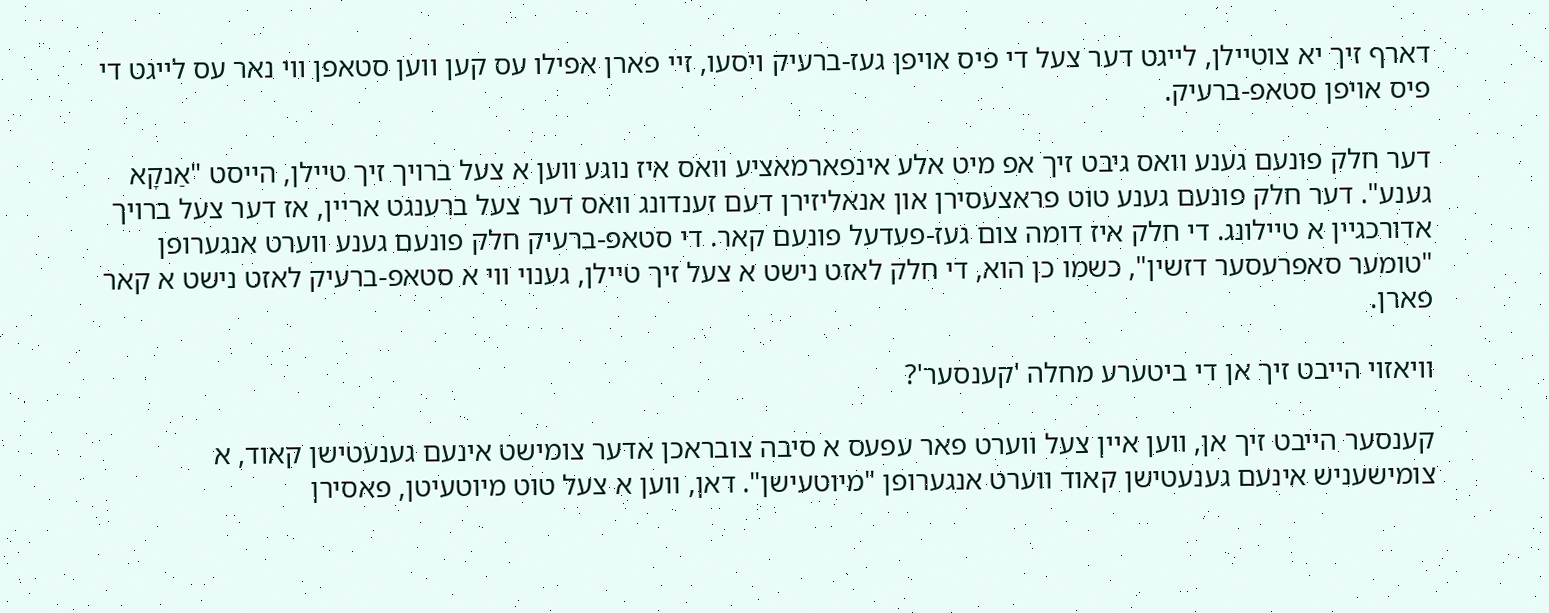דארף זיך יא צוטיילן, לייגט דער צעל די פיס אויפן געז-ברעיק ויסעו, זיי פארן אפילו עס קען ווען סטאפן ווי נאר עס לייגט די פיס אויפן סטאפ-ברעיק.

דער חלק פונעם גענע וואס גיבט זיך אפ מיט אלע אינפארמאציע וואס איז נוגע ווען א צעל ברויך זיך טיילן, הייסט "אַנקָא גענע". דער חלק פונעם גענע טוט פראצעסירן און אנאליזירן דעם זענדונג וואס דער צעל ברענגט אריין, אז דער צעל ברויך אדורכגיין א טיילונג. די חלק איז דומה צום געז-פעדעל פונעם קאר. די סטאפ-ברעיק חלק פונעם גענע ווערט אנגערופן "טומער סאפרעסער דזשין", כשמו כן הוא, די חלק לאזט נישט א צעל זיך טיילן, גענוי ווי א סטאפ-ברעיק לאזט נישט א קאר פארן.

וויאזוי הייבט זיך אן די ביטערע מחלה 'קענסער'?

קענסער הייבט זיך אן, ווען איין צעל ווערט פאר עפעס א סיבה צובראכן אדער צומישט אינעם גענעטישן קאוד, א צומישעניש אינעם גענעטישן קאוד ווערט אנגערופן "מיוטעישן". דאן, ווען א צעל טוט מיוטעיטן, פאסירן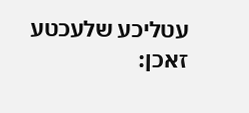עטליכע שלעכטע זאכן: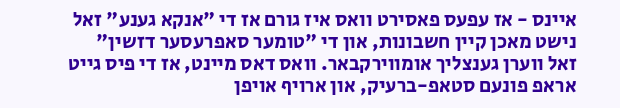איינס - אז עפעס פאסירט וואס איז גורם אז די "אנקא גענע" זאל נישט מאכן קיין חשבונות, און די "טומער סאפרעסער דזשין" זאל ווערן גענצליך אומווירקבאר. וואס דאס מיינט, אז די פיס גייט אראפ פונעם סטאפ-ברעיק, און ארויף אויפן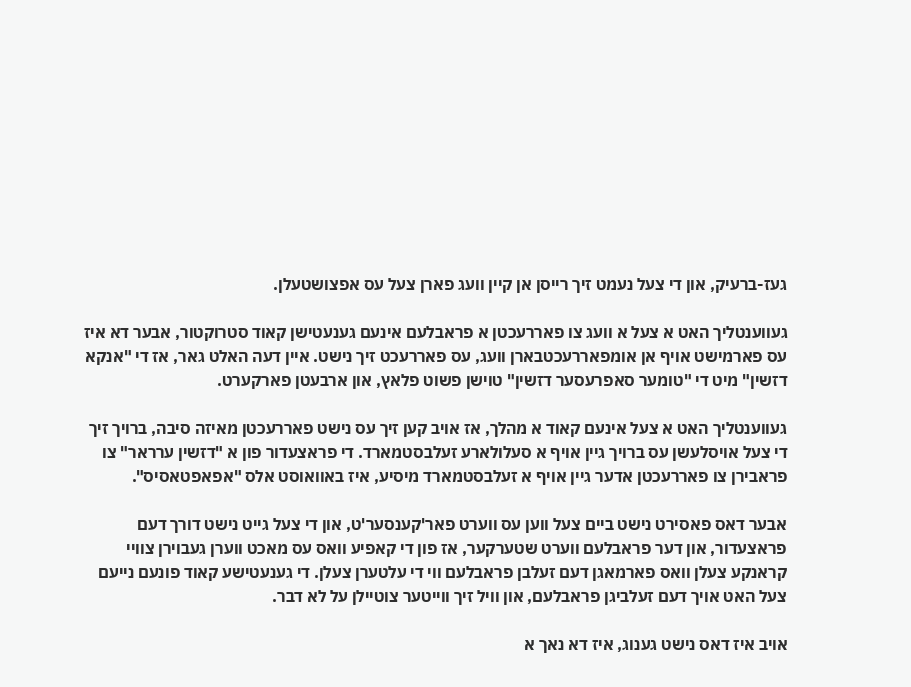געז-ברעיק, און די צעל נעמט זיך רייסן אן קיין וועג פארן צעל עס אפצושטעלן.

געווענטליך האט א צעל א וועג צו פאררעכטן א פראבלעם אינעם גענעטישן קאוד סטרוקטור, אבער דא איז עס פארמישט אויף אן אומפאררעכטבארן וועג, עס פאררעכט זיך נישט. איין דעה האלט גאר, אז די "אנקא דזשין" מיט די "טומער סאפרעסער דזשין" טוישן פשוט פלאץ, און ארבעטן פארקערט.

געווענטליך האט א צעל אינעם קאוד א מהלך, אז אויב קען זיך עס נישט פאררעכטן מאיזה סיבה, ברויך זיך די צעל אויסלעשן עס ברויך גיין אויף א סעלולארע זעלבסטמארד. די פראצעדור פון א "דזשין ערראר" צו פראבירן צו פאררעכטן אדער גיין אויף א זעלבסטמארד מיסיע, איז באוואוסט אלס "אפאפטאסיס".

אבער דאס פאסירט נישט ביים צעל ווען עס ווערט פאר'קענסער'ט, און די צעל גייט נישט דורך דעם פראצעדור, און דער פראבלעם ווערט שטערקער, אז פון די קאפיע וואס עס מאכט ווערן געבוירן צוויי קראנקע צעלן וואס פארמאגן דעם זעלבן פראבלעם ווי די עלטערן צעלן. די גענעטישע קאוד פונעם נייעם צעל האט אויך דעם זעלביגן פראבלעם, און וויל זיך ווייטער צוטיילן על לא דבר.

אויב איז דאס נישט גענוג, איז דא נאך א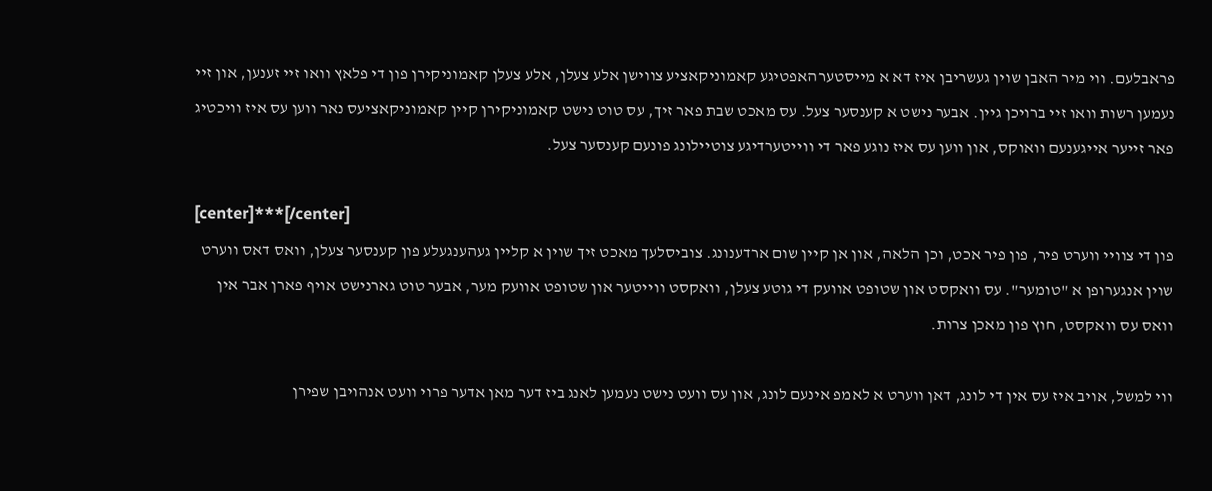פראבלעם. ווי מיר האבן שוין געשריבן איז דא א מייסטערהאפטיגע קאמוניקאציע צווישן אלע צעלן, אלע צעלן קאמוניקירן פון די פלאץ וואו זיי זענען, און זיי נעמען רשות וואו זיי ברויכן גיין. אבער נישט א קענסער צעל. עס מאכט שבת פאר זיך, עס טוט נישט קאמוניקירן קיין קאמוניקאציעס נאר ווען עס איז וויכטיג פאר זייער אייגענעם וואוקס, און ווען עס איז נוגע פאר די ווייטערדיגע צוטיילונג פונעם קענסער צעל.

[center]***[/center]
פון די צוויי ווערט פיר, פון פיר אכט, וכן הלאה, און אן קיין שום ארדענונג. צוביסלעך מאכט זיך שוין א קליין געהענגעלע פון קענסער צעלן, וואס דאס ווערט שוין אנגערופן א "טומער". עס וואקסט און שטופט אוועק די גוטע צעלן, וואקסט ווייטער און שטופט אוועק מער, אבער טוט גארנישט אויף פארן אבר אין וואס עס וואקסט, חוץ פון מאכן צרות.

ווי למשל, אויב איז עס אין די לונג, דאן ווערט א לאמפ אינעם לונג, און עס וועט נישט נעמען לאנג ביז דער מאן אדער פרוי וועט אנהויבן שפירן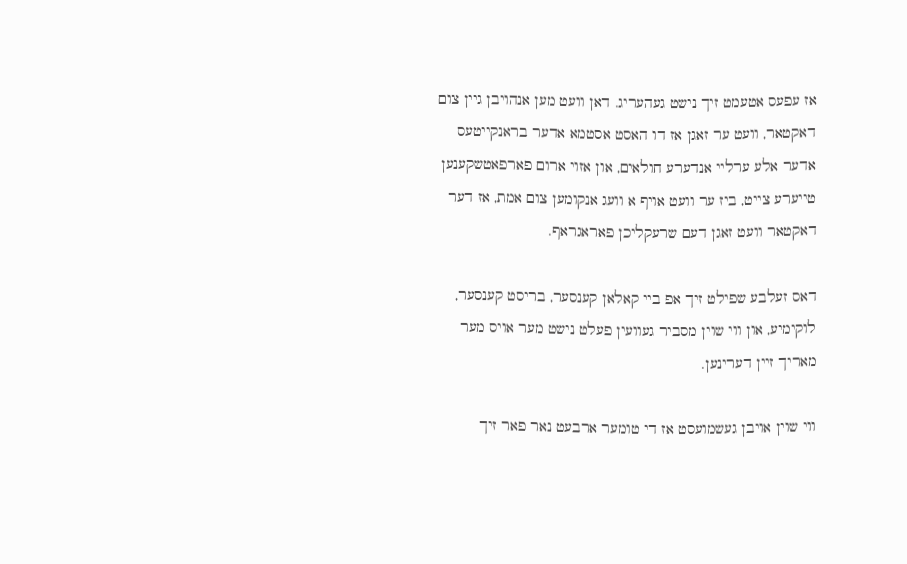אז עפעס אטעמט זיך נישט געהעריג. דאן וועט מען אנהויבן גיין צום דאקטאר, וועט ער זאגן אז דו האסט אסטמא אדער בראנקייטעס אדער אלע ערליי אנדערע חולאים, און אזוי ארום פארפאטשקענען טייערע צייט, ביז ער וועט אויף א וועג אנקומען צום אמת, אז דער דאקטאר וועט זאגן דעם שרעקליכן פאראגראף.

דאס זעלבע שפילט זיך אפ ביי קאלאן קענסער, בריסט קענסער, לוקימיע, און ווי שוין מסביר געוועין פעלט נישט מער אויס מער מאריך זיין דערינען.

ווי שוין אויבן געשמועסט אז די טומער ארבעט נאר פאר זיך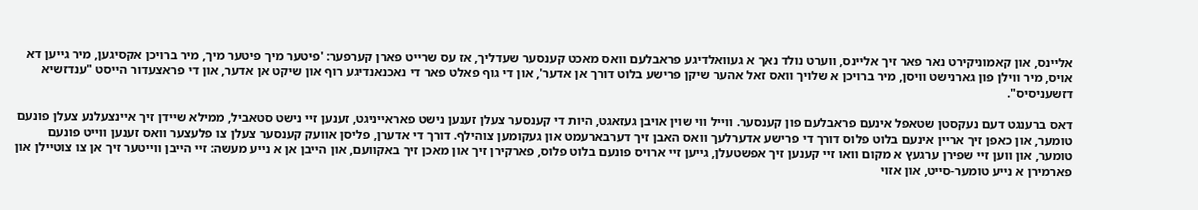אליינס, און קאמוניקירט נאר פאר זיך אליינס, ווערט נולד נאך א געוואלדיגע פראבלעם וואס מאכט קענסער שעדליך, אז עס שרייט פארן קערפער: 'פיטער מיך פיטער מיך, מיר ברויכן אקסיגען, מיר גייען דא אויס, מיר ווילן פון גארנישט וויסן, מיר ברויכן א שלויך וואס זאל אהער שיקן פרישע בלוט דורך אן אדער', און די גוף פאלט פאר די נאכנאנדיגע רוף און שיקט אן אדער, און די פראצעדור הייסט "ענדזשיא דזשעניסיס".

דאס ברענגט דעם נעקסטן שטאפל אינעם פראבלעם פון קענסער. ווייל ווי שוין אויבן געזאגט, היות די קענסער צעלן זענען נישט פאראייניגט, זענען זיי נישט סטאביל, ממילא שיידן זיך איינצעלנע צעלן פונעם טומער, און כאפן זיך אריין אינעם בלוט פלוס דורך די פרישע אדערלעך וואס האבן זיך דערבארעמט און געקומען צוהילף. דורך די אדערן, פליסן אוועק קענסער צעלן צו פלעצער וואס זענען ווייט פונעם טומער, און ווען זיי שפירן ערגעץ א מקום וואו זיי קענען זיך אפשטעלן, גייען זיי ארויס פונעם בלוט פלוס, פארקירן זיך און מאכן זיך באקוועם, און הייבן אן א נייע מעשה: זיי הייבן ווייטער זיך אן צו צוטיילן און פארמירן א נייע טומער-סייט, און אזוי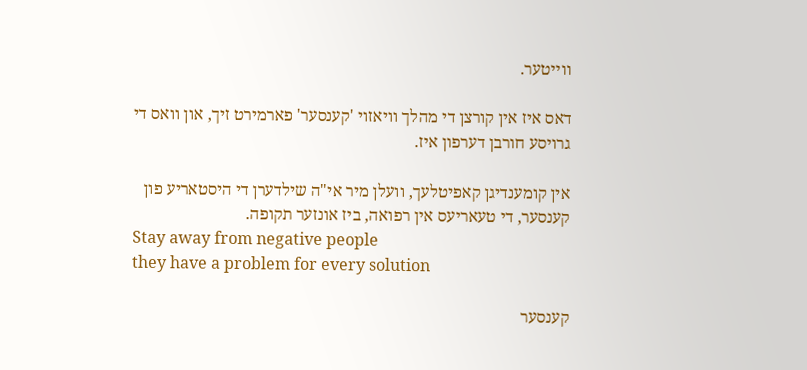ווייטער.

דאס איז אין קורצן די מהלך וויאזוי 'קענסער' פארמירט זיך, און וואס די גרויסע חורבן דערפון איז.

אין קומענדיגן קאפיטלעך, וועלן מיר אי"ה שילדערן די היסטאריע פון קענסער, די טעאריעס אין רפואה, ביז אונזער תקופה.
Stay away from negative people
they have a problem for every solution

קענסער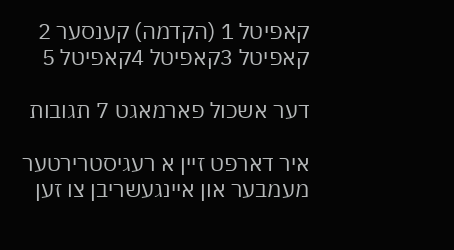קאפיטל 1 (הקדמה) קענסער 2 קאפיטל 3קאפיטל 4קאפיטל 5

דער אשכול פארמאגט 7 תגובות

איר דארפט זיין א רעגיסטרירטער מעמבער און איינגעשריבן צו זען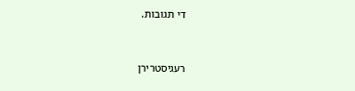די תגובות.


רעגיסטרירן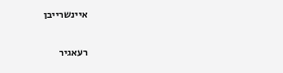איינשרייבן

רעאגיר